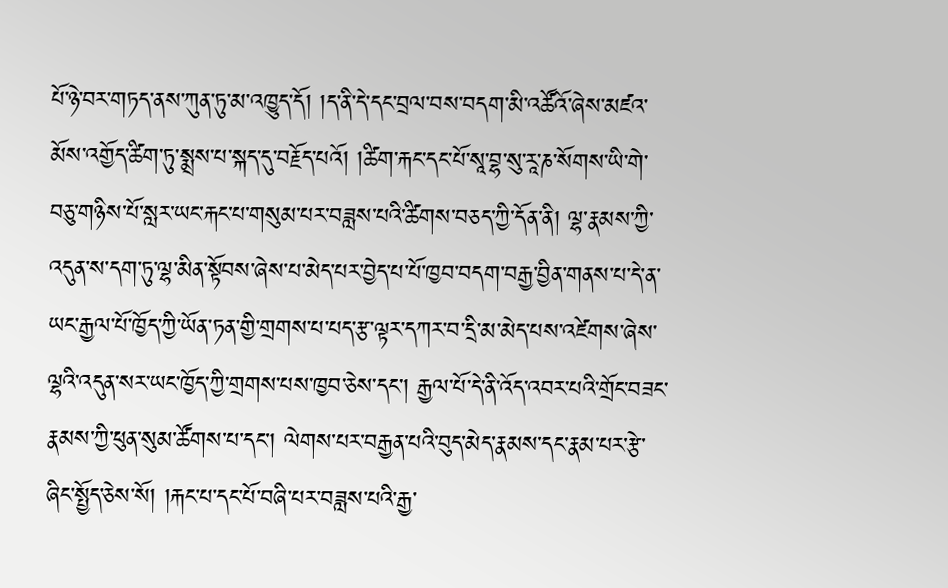པོ་ཉེ་བར་གཏད་ནས་ཀུན་ཏུ་མ་འཁྱུད་དོ། །ད་ནི་དེ་དང་བྲལ་བས་བདག་མི་འཚོའོ་ཞེས་མཛའ་མོས་འགྱོད་ཚིག་ཏུ་སྨྲས་པ་སྐད་དུ་བརྗོད་པའོ། །ཚིག་རྐང་དང་པོ་སཱ་བྷ་སུ་རཱ་ཎ་སོགས་ཡི་གེ་བཅུ་གཉིས་པོ་སླར་ཡང་རྐང་པ་གསུམ་པར་བཟླས་པའི་ཚིགས་བཅད་ཀྱི་དོན་ནི། ལྷ་རྣམས་ཀྱི་འདུན་ས་དག་ཏུ་ལྷ་མིན་སྟོབས་ཞེས་པ་མེད་པར་བྱེད་པ་པོ་ཁྱབ་བདག་བརྒྱ་བྱིན་གནས་པ་དེ་ན་ཡང་རྒྱལ་པོ་ཁྱོད་ཀྱི་ཡོན་ཏན་གྱི་གྲགས་པ་པད་རྩ་ལྟར་དཀར་བ་དྲི་མ་མེད་པས་འཛེགས་ཞེས་ལྷའི་འདུན་སར་ཡང་ཁྱོད་ཀྱི་གྲགས་པས་ཁྱབ་ཅེས་དང་། རྒྱལ་པོ་དེ་ནི་འོད་འབར་པའི་གྲོང་བཟང་རྣམས་ཀྱི་ཕུན་སུམ་ཚོགས་པ་དང་། ལེགས་པར་བརྒྱན་པའི་བུད་མེད་རྣམས་དང་རྣམ་པར་རྩེ་ཞིང་སྤྱོད་ཅེས་སོ། །རྐང་པ་དང་པོ་བཞི་པར་བཟླས་པའི་རྒྱ་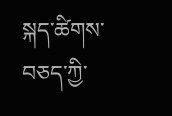སྐད་ཚིགས་བཅད་ཀྱི་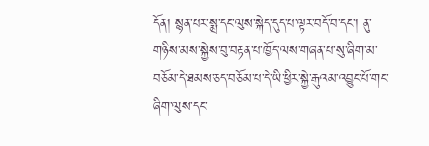དོན། སྙན་པར་སྨྲ་དང་ལུས་སྐེད་དུད་པ་ལྟར་བདོ་བ་དང་། ནུ་གཉིས་མས་སྐྱེས་བུ་བརྟན་པ་ཁྱོད་ལས་གཞན་པ་སུ་ཞིག་མ་བཅོམ་དེ་ཐམས་ཅད་བཅོམ་པ་དེ་ཡི་ཕྱིར་སྐྱེ་རྒུའམ་འབྱུང་པོ་གང་ཞིག་ལུས་དང་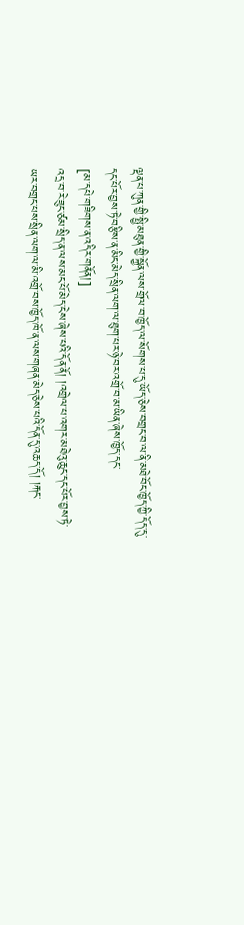ལྡན་པ་ཀུན་གྱི་སྤྱི་མཐུན་གྱི་སྐྱོན་ལས་གྲོལ་བ་ཁྱོད་ལ་སོགས་པ་དུ་ཡོད་ཅེས་བགྲང་བ་ལ་ནི་མཐེ་བོང་ཁྱོད་ཀྱི་དོད་དུ་དང་པོར་བྱས་ཏེ་བརྩིས་ན་མིང་མེད་སྲིན་ལག་ལ་ཐུག་པར་ཉེ་བར་འགྲོ་བ་མ་ཡིན་ཞེས་ཁྱོད་དང་
[མ་དཔེ་གཟིགས་ན་འདིར་གནོན།]
འདྲ་བ་རེ་ཟུང་ཙམ་སྲིད་ན་ལས་མང་པོ་མེད་ངེས་ཞེས་པའི་དོན་ནོ། །འགྲེལ་པ་འགར་མཐེའུ་ཆུང་དང་པོར་བྱས་ཏེ་ཡར་བགྲང་པས་སྲིན་ལག་ལ་མི་འགྲོ་བས་ཁྱོད་ཁོ་ན་ལས་གཞན་མེད་ཅེས་པའི་དོན་དུ་འཆད་དོ། །རྐང་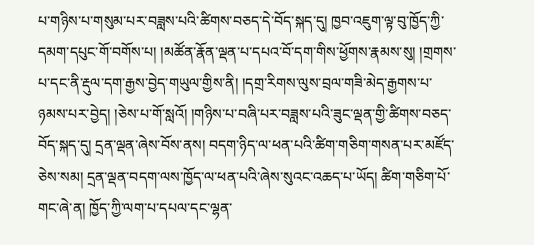པ་གཉིས་པ་གསུམ་པར་བཟླས་པའི་ཚིགས་བཅད་དེ་བོད་སྐད་དུ། ཁྱབ་འཇུག་ལྟ་བུ་ཁྱོད་ཀྱི་དམག་དཔུང་གོ་བགོས་པ། །མཚོན་རྣོན་ལྡན་པ་དཔའ་བོ་དག་གིས་ཕྱོགས་རྣམས་སུ། །གྲགས་པ་དང་ནི་རྡུལ་དག་རྒྱས་བྱེད་གཡུལ་གྱིས་ནི། །དགྲ་རིགས་ལུས་བྲལ་གཟི་མེད་རྒྱགས་པ་ཉམས་པར་བྱེད། །ཅེས་པ་གོ་སླའོ། །གཉིས་པ་བཞི་པར་བཟླས་པའི་ཟུང་ལྡན་གྱི་ཚིགས་བཅད་བོད་སྐད་དུ། དྲན་ལྡན་ཞེས་བོས་ནས། བདག་ཉིད་ལ་ཕན་པའི་ཚིག་གཅིག་གསན་པར་མཛོད་ཅེས་སམ། དྲན་ལྡན་བདག་ལས་ཁྱོད་ལ་ཕན་པའི་ཞེས་སུའང་འཆད་པ་ཡོད། ཚིག་གཅིག་པོ་གང་ཞེ་ན། ཁྱོད་ཀྱི་ལག་པ་དཔལ་དང་ལྷན་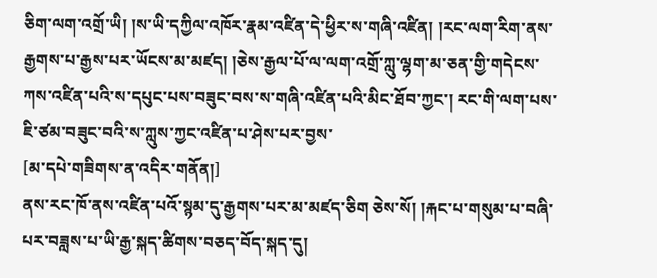ཅིག་ལག་འགྲོ་ཡི། །ས་ཡི་དཀྱིལ་འཁོར་རྣམ་འཛིན་དེ་ཕྱིར་ས་གཞི་འཛིན། །རང་ལག་རིག་ནས་རྒྱགས་པ་རྒྱས་པར་ཡོངས་མ་མཛད། །ཅེས་རྒྱལ་པོ་ལ་ལག་འགྲོ་ཀླུ་ལྷག་མ་ཅན་གྱི་གདེངས་ཀས་འཛིན་པའི་ས་དཔུང་པས་བཟུང་བས་ས་གཞི་འཛིན་པའི་མིང་ཐོབ་ཀྱང་། རང་གི་ལག་པས་ཇི་ཙམ་བཟུང་བའི་ས་ཀླུས་ཀྱང་འཛིན་པ་ཤེས་པར་བྱས་
[མ་དཔེ་གཟིགས་ན་འདིར་གནོན།]
ནས་རང་ཁོ་ནས་འཛིན་པའོ་སྙམ་དུ་རྒྱགས་པར་མ་མཛད་ཅིག ཅེས་སོ། །རྐང་པ་གསུམ་པ་བཞི་པར་བཟླས་པ་ཡི་རྒྱ་སྐད་ཚིགས་བཅད་བོད་སྐད་དུ།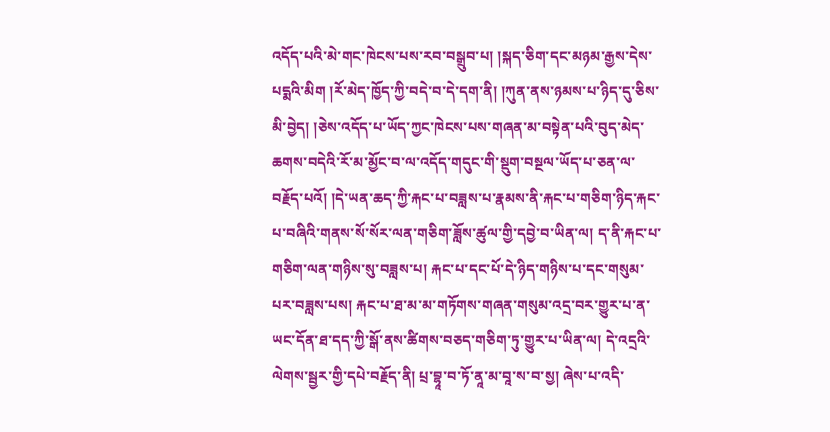འདོད་པའི་མེ་གང་ཁེངས་པས་རབ་བསྒྲུབ་པ། །སྐད་ཅིག་དང་མཉམ་རྒྱས་དེས་པདྨའི་མིག །རོ་མེད་ཁྱོད་ཀྱི་བདེ་བ་དེ་དག་ནི། །ཀུན་ནས་ཉམས་པ་ཉིད་དུ་ཅིས་མི་བྱེད། །ཅེས་འདོད་པ་ཡོད་ཀྱང་ཁེངས་པས་གཞན་མ་བསྟེན་པའི་བུད་མེད་ཆགས་བདེའི་རོ་མ་མྱོང་བ་ལ་འདོད་གདུང་གི་སྡུག་བསྔལ་ཡོད་པ་ཅན་ལ་བརྗོད་པའོ། །དེ་ཡན་ཆད་ཀྱི་རྐང་པ་བཟླས་པ་རྣམས་ནི་རྐང་པ་གཅིག་ཉིད་རྐང་པ་བཞིའི་གནས་སོ་སོར་ལན་གཅིག་ཟློས་ཚུལ་གྱི་དབྱེ་བ་ཡིན་ལ། ད་ནི་རྐང་པ་གཅིག་ལན་གཉིས་སུ་བཟླས་པ། རྐང་པ་དང་པོ་དེ་ཉིད་གཉིས་པ་དང་གསུམ་པར་བཟླས་པས། རྐང་པ་ཐ་མ་མ་གཏོགས་གཞན་གསུམ་འདྲ་བར་གྱུར་པ་ན་ཡང་དོན་ཐ་དད་ཀྱི་སྒོ་ནས་ཚིགས་བཅད་གཅིག་ཏུ་གྱུར་པ་ཡིན་ལ། དེ་འདྲའི་ལེགས་སྦྱར་གྱི་དཔེ་བརྗོད་ནི། པྲ་བྷཱ་བ་ཏོ་ནཱ་མ་བཱ་ས་བ་སྱ། ཞེས་པ་འདི་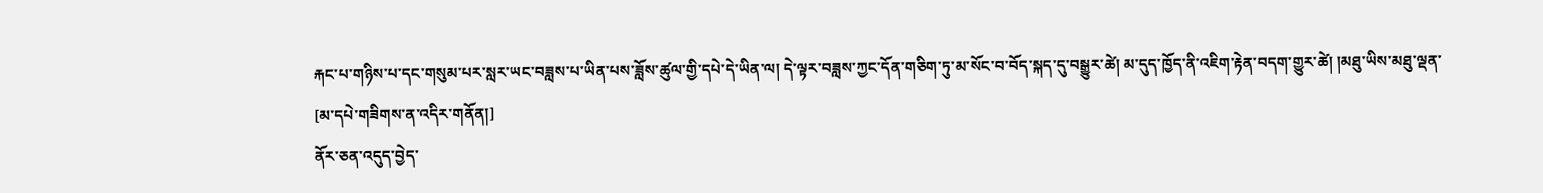རྐང་པ་གཉིས་པ་དང་གསུམ་པར་སླར་ཡང་བཟླས་པ་ཡིན་པས་ཟློས་ཚུལ་གྱི་དཔེ་དེ་ཡིན་ལ། དེ་ལྟར་བཟླས་ཀྱང་དོན་གཅིག་ཏུ་མ་སོང་བ་བོད་སྐད་དུ་བསྒྱུར་ཚེ། མ་དུད་ཁྱོད་ནི་འཇིག་རྟེན་བདག་གྱུར་ཚེ། །མཐུ་ཡིས་མཐུ་ལྡན་
[མ་དཔེ་གཟིགས་ན་འདིར་གནོན།]
ནོར་ཅན་འདུད་བྱེད་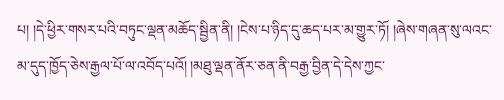པ། །དེ་ཕྱིར་གསར་པའི་བཏུང་ལྡན་མཆོད་སྦྱིན་ནི། །ངེས་པ་ཉིད་དུ་ཆད་པར་མ་གྱུར་ཏོ། །ཞེས་གཞན་སུ་ལའང་མ་དུད་ཁྱོད་ཅེས་རྒྱལ་པོ་ལ་འབོད་པའོ། །མཐུ་ལྡན་ནོར་ཅན་ནི་བརྒྱ་བྱིན་དེ་དེས་ཀྱང་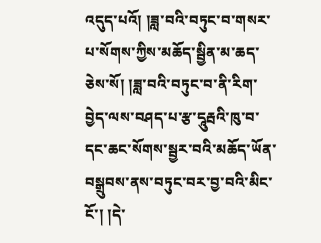འདུད་པའོ། །ཟླ་བའི་བཏུང་བ་གསར་པ་སོགས་ཀྱིས་མཆོད་སྦྱིན་མ་ཆད་ཅེས་སོ། །ཟླ་བའི་བཏུང་བ་ནི་རིག་བྱེད་ལས་བཤད་པ་རྩ་དཱུརྦའི་ཁུ་བ་དང་ཆང་སོགས་སྦྱར་བའི་མཆོད་ཡོན་བསྒྲུབས་ནས་བཏུང་བར་བྱ་བའི་མིང་ངོ་། །དེ་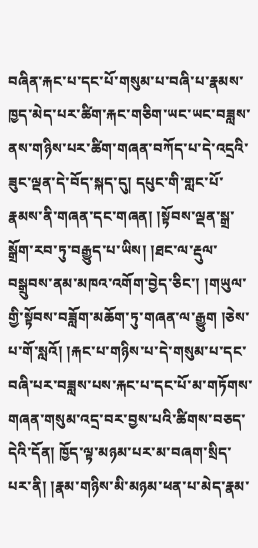བཞིན་རྐང་པ་དང་པོ་གསུམ་པ་བཞི་པ་རྣམས་ཁྱད་མེད་པར་ཚིག་རྐང་གཅིག་ཡང་ཡང་བཟླས་ནས་གཉིས་པར་ཚིག་གཞན་བཀོད་པ་དེ་འདྲའི་ཟུང་ལྡན་དེ་བོད་སྐད་དུ། དཔུང་གི་གླང་པོ་རྣམས་ནི་གཞན་དང་གཞན། །སྟོབས་ལྡན་སྒྲ་སྒྲོག་རབ་ཏུ་བརྒྱུད་པ་ཡིས། །ཐང་ལ་རྡུལ་བསྒྲུབས་ནམ་མཁའ་འགོག་བྱེད་ཅིང་། །གཡུལ་གྱི་སྟོབས་བཟློག་མཆོག་ཏུ་གཞན་ལ་རྒྱུག །ཅེས་པ་གོ་སླའོ། །རྐང་པ་གཉིས་པ་དེ་གསུམ་པ་དང་བཞི་པར་བཟླས་པས་རྐང་པ་དང་པོ་མ་གཏོགས་གཞན་གསུམ་འདྲ་བར་བྱས་པའི་ཚིགས་བཅད་དེའི་དོན། ཁྱོད་ལྟ་མཉམ་པར་མ་བཞག་སྲིད་པར་ནི། །རྣམ་གཉིས་མི་མཉམ་ཕན་པ་མེད་རྣམ་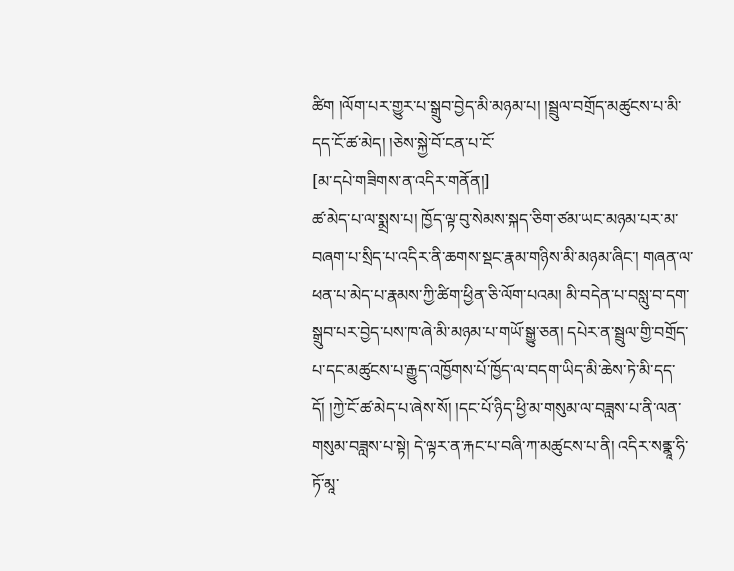ཚིག །ལོག་པར་གྱུར་པ་སྒྲུབ་བྱེད་མི་མཉམ་པ། །སྦྲུལ་བགྲོད་མཚུངས་པ་མི་དད་ངོ་ཚ་མེད། །ཅེས་སྐྱེ་བོ་ངན་པ་ངོ་
[མ་དཔེ་གཟིགས་ན་འདིར་གནོན།]
ཚ་མེད་པ་ལ་སྨྲས་པ། ཁྱོད་ལྟ་བུ་སེམས་སྐད་ཅིག་ཙམ་ཡང་མཉམ་པར་མ་བཞག་པ་སྲིད་པ་འདིར་ནི་ཆགས་སྡང་རྣམ་གཉིས་མི་མཉམ་ཞིང་། གཞན་ལ་ཕན་པ་མེད་པ་རྣམས་ཀྱི་ཚིག་ཕྱིན་ཅི་ལོག་པའམ། མི་བདེན་པ་བསླུ་བ་དག་སྒྲུབ་པར་བྱེད་པས་ཁ་ཞེ་མི་མཉམ་པ་གཡོ་སྒྱུ་ཅན། དཔེར་ན་སྦྲུལ་གྱི་བགྲོད་པ་དང་མཚུངས་པ་རྒྱུད་འཁྱོགས་པོ་ཁྱོད་ལ་བདག་ཡིད་མི་ཆེས་ཏེ་མི་དད་དོ། །ཀྱེ་ངོ་ཚ་མེད་པ་ཞེས་སོ། །དང་པོ་ཉིད་ཕྱི་མ་གསུམ་ལ་བཟླས་པ་ནི་ལན་གསུམ་བཟླས་པ་སྟེ། དེ་ལྟར་ན་རྐང་པ་བཞི་ཀ་མཚུངས་པ་ནི། འདིར་སནྣཱ་ཧི་ཏོ་མཱ་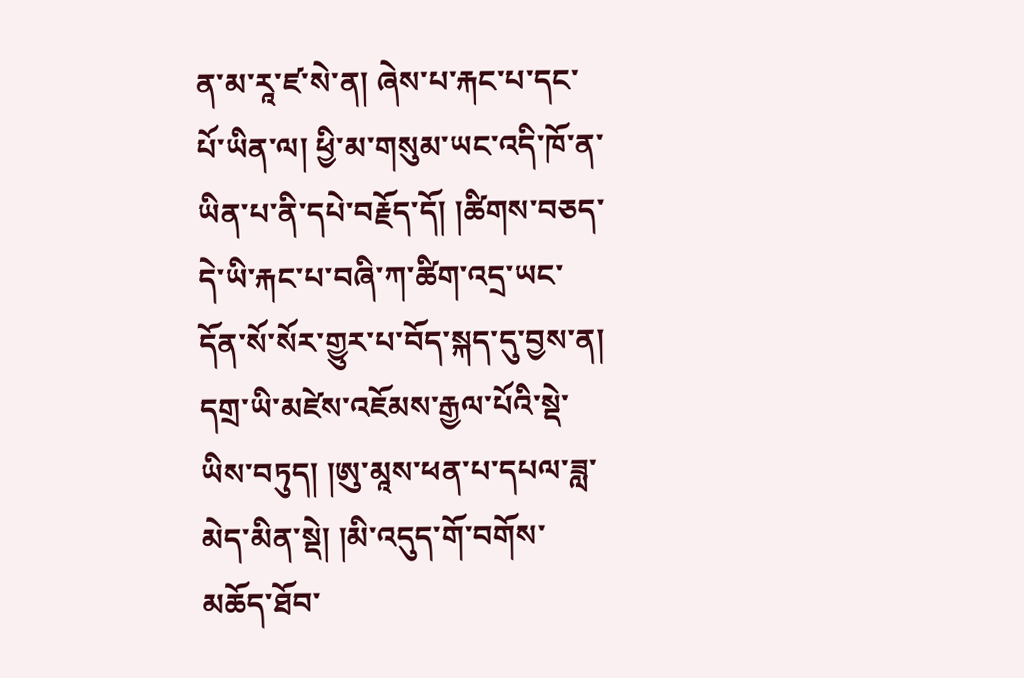ན་མ་རཱ་ཛ་སེ་ན། ཞེས་པ་རྐང་པ་དང་པོ་ཡིན་ལ། ཕྱི་མ་གསུམ་ཡང་འདི་ཁོ་ན་ཡིན་པ་ནི་དཔེ་བརྗོད་དོ། །ཚིགས་བཅད་དེ་ཡི་རྐང་པ་བཞི་ཀ་ཚིག་འདྲ་ཡང་དོན་སོ་སོར་གྱུར་པ་བོད་སྐད་དུ་བྱས་ན། དགྲ་ཡི་མཛེས་འཇོམས་རྒྱལ་པོའི་སྡེ་ཡིས་བཏུད། །ཨུ་མཱས་ཕན་པ་དཔལ་ཟླ་མེད་མིན་སྡེ། །མི་འདུད་གོ་བགོས་མཆོད་ཐོབ་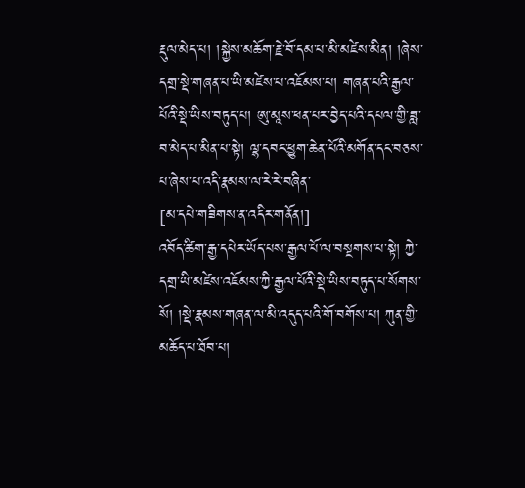རྡུལ་མེད་པ། །སྐྱེས་མཆོག་རྗེ་བོ་དམ་པ་མི་མཛེས་མིན། །ཞེས་དགྲ་སྡེ་གཞན་པ་ཡི་མཛེས་པ་འཇོམས་པ། གཞན་པའི་རྒྱལ་པོའི་སྡེ་ཡིས་བཏུད་པ། ཨུ་མཱས་ཕན་པར་བྱེད་པའི་དཔལ་གྱི་ཟླ་བ་མེད་པ་མིན་པ་སྟེ། ལྷ་དབང་ཕྱུག་ཆེན་པོའི་མགོན་དང་བཅས་པ་ཞེས་པ་འདི་རྣམས་ལ་རེ་རེ་བཞིན་
[མ་དཔེ་གཟིགས་ན་འདིར་གནོན།]
འབོད་ཚིག་རྒྱ་དཔེར་ཡོད་པས་རྒྱལ་པོ་ལ་བསྔགས་པ་སྟེ། ཀྱེ་དགྲ་ཡི་མཛེས་འཇོམས་ཀྱི་རྒྱལ་པོའི་སྡེ་ཡིས་བཏུད་པ་སོགས་སོ། །སྡེ་རྣམས་གཞན་ལ་མི་འདུད་པའི་གོ་བགོས་པ། ཀུན་གྱི་མཆོད་པ་ཐོབ་པ།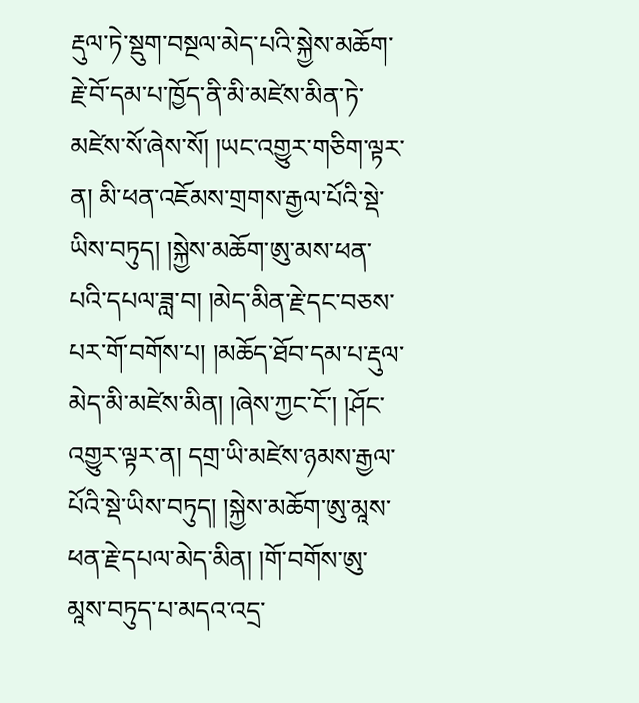རྡུལ་ཏེ་སྡུག་བསྔལ་མེད་པའི་སྐྱེས་མཆོག་རྗེ་བོ་དམ་པ་ཁྱོད་ནི་མི་མཛེས་མིན་ཏེ་མཛེས་སོ་ཞེས་སོ། །ཡང་འགྱུར་གཅིག་ལྟར་ན། མི་ཕན་འཇོམས་གྲགས་རྒྱལ་པོའི་སྡེ་ཡིས་བཏུད། །སྐྱེས་མཆོག་ཨུ་མས་ཕན་པའི་དཔལ་ཟླ་བ། །མེད་མིན་རྗེ་དང་བཅས་པར་གོ་བགོས་པ། །མཆོད་ཐོབ་དམ་པ་རྡུལ་མེད་མི་མཛེས་མིན། །ཞེས་ཀྱང་ངོ་། །ཤོང་འགྱུར་ལྟར་ན། དགྲ་ཡི་མཛེས་ཉམས་རྒྱལ་པོའི་སྡེ་ཡིས་བཏུད། །སྐྱེས་མཆོག་ཨུ་མཱས་ཕན་རྗེ་དཔལ་མེད་མིན། །གོ་བགོས་ཨུ་མཱས་བཏུད་པ་མདའ་འདྲ་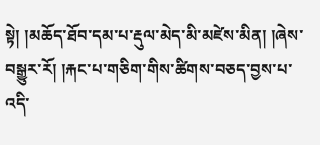སྟེ། །མཆོད་ཐོབ་དམ་པ་རྡུལ་མེད་མི་མཛེས་མིན། །ཞེས་བསྒྱུར་རོ། །རྐང་པ་གཅིག་གིས་ཚིགས་བཅད་བྱས་པ་འདི་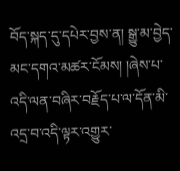བོད་སྐད་དུ་དཔེར་བྱས་ན། སྒྱུ་མ་བྱེད་མང་དགའ་མཚར་ངོམས། །ཞེས་པ་འདི་ལན་བཞིར་བརྗོད་པ་ལ་དོན་མི་འདྲ་བ་འདི་ལྟར་འགྱུར་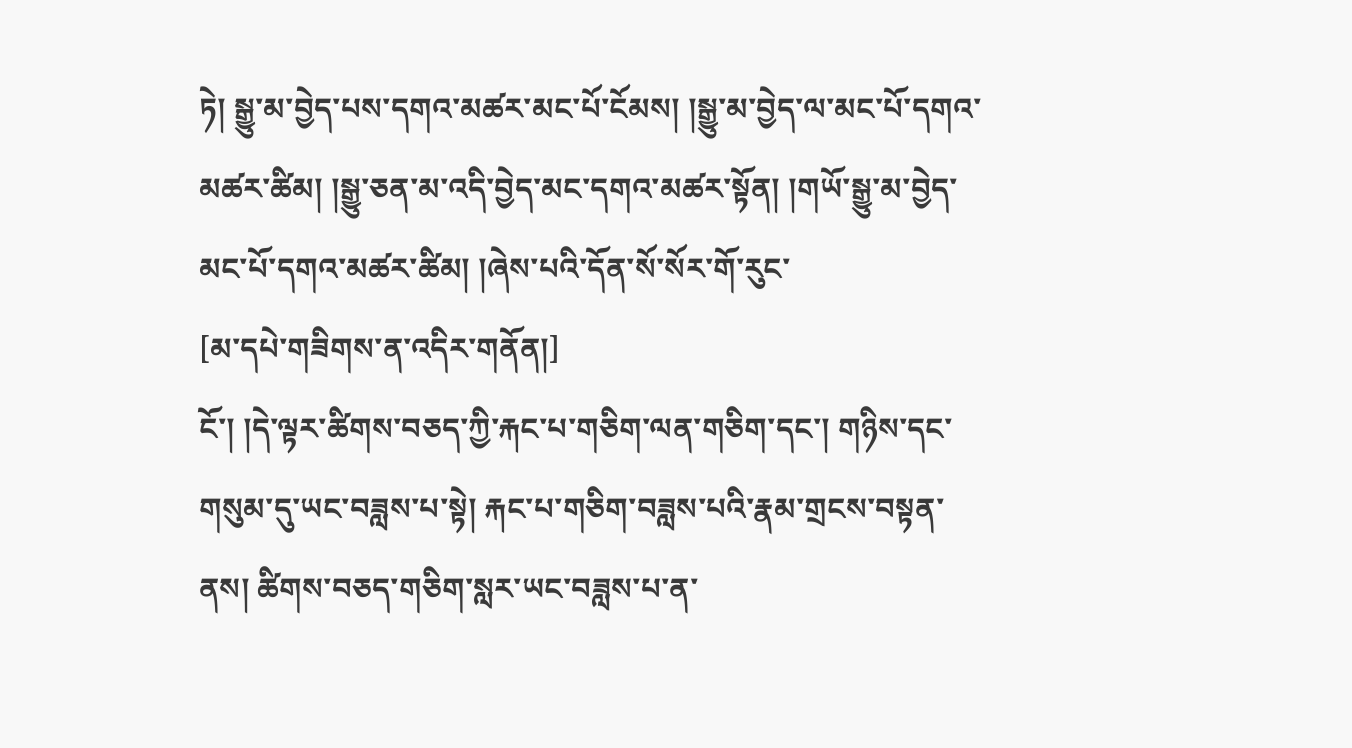ཏེ། སྒྱུ་མ་བྱེད་པས་དགའ་མཚར་མང་པོ་ངོམས། །སྒྱུ་མ་བྱེད་ལ་མང་པོ་དགའ་མཚར་ཚིམ། །སྒྱུ་ཅན་མ་འདི་བྱེད་མང་དགའ་མཚར་སྟོན། །གཡོ་སྒྱུ་མ་བྱེད་མང་པོ་དགའ་མཚར་ཚིམ། །ཞེས་པའི་དོན་སོ་སོར་གོ་རུང་
[མ་དཔེ་གཟིགས་ན་འདིར་གནོན།]
ངོ་། །དེ་ལྟར་ཚིགས་བཅད་ཀྱི་རྐང་པ་གཅིག་ལན་གཅིག་དང་། གཉིས་དང་གསུམ་དུ་ཡང་བཟླས་པ་སྟེ། རྐང་པ་གཅིག་བཟླས་པའི་རྣམ་གྲངས་བསྟན་ནས། ཚིགས་བཅད་གཅིག་སླར་ཡང་བཟླས་པ་ན་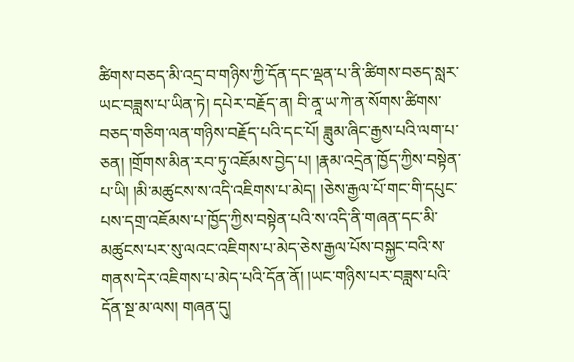ཚིགས་བཅད་མི་འདྲ་བ་གཉིས་ཀྱི་དོན་དང་ལྡན་པ་ནི་ཚིགས་བཅད་སླར་ཡང་བཟླས་པ་ཡིན་ཏེ། དཔེར་བརྗོད་ན། བི་ནཱ་ཡ་ཀེ་ན་སོགས་ཚིགས་བཅད་གཅིག་ལན་གཉིས་བརྗོད་པའི་དང་པོ། ཟླུམ་ཞིང་རྒྱས་པའི་ལག་པ་ཅན། །གྲོགས་མིན་རབ་ཏུ་འཇོམས་བྱེད་པ། །རྣམ་འདྲེན་ཁྱོད་ཀྱིས་བསྟེན་པ་ཡི། །མི་མཚུངས་ས་འདི་འཇིགས་པ་མེད། །ཅེས་རྒྱལ་པོ་གང་གི་དཔུང་པས་དགྲ་འཇོམས་པ་ཁྱོད་ཀྱིས་བསྟེན་པའི་ས་འདི་ནི་གཞན་དང་མི་མཚུངས་པར་སུ་ལའང་འཇིགས་པ་མེད་ཅེས་རྒྱལ་པོས་བསྐྱང་བའི་ས་གནས་དེར་འཇིགས་པ་མེད་པའི་དོན་ནོ། །ཡང་གཉིས་པར་བཟླས་པའི་དོན་སྔ་མ་ལས། གཞན་དུ།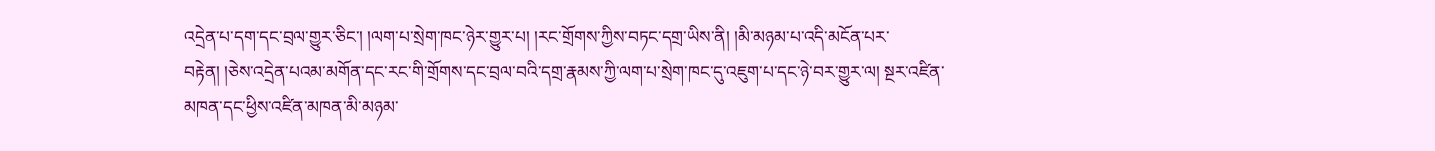འདྲེན་པ་དག་དང་བྲལ་གྱུར་ཅིང་། །ལག་པ་སྲེག་ཁང་ཉེར་གྱུར་པ། །རང་གྲོགས་ཀྱིས་བཏང་དགྲ་ཡིས་ནི། །མི་མཉམ་པ་འདི་མངོན་པར་བརྟེན། །ཅེས་འདྲེན་པའམ་མགོན་དང་རང་གི་གྲོགས་དང་བྲལ་བའི་དགྲ་རྣམས་ཀྱི་ལག་པ་སྲེག་ཁང་དུ་འཇུག་པ་དང་ཉེ་བར་གྱུར་ལ། སྔར་འཛིན་མཁན་དང་ཕྱིས་འཛིན་མཁན་མི་མཉམ་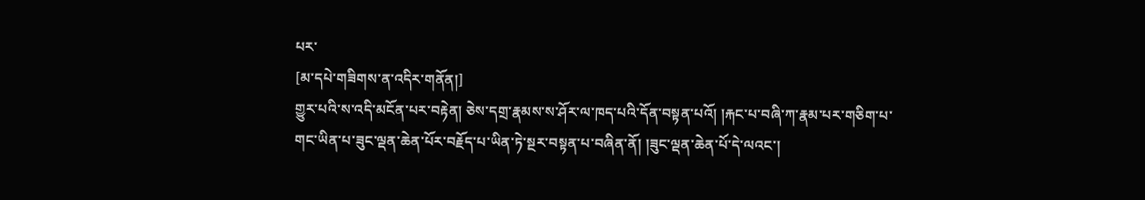པར་
[མ་དཔེ་གཟིགས་ན་འདིར་གནོན།]
གྱུར་པའི་ས་འདི་མངོན་པར་བརྟེན། ཅེས་དགྲ་རྣམས་ས་ཤོར་ལ་ཁད་པའི་དོན་བསྟན་པའོ། །རྐང་པ་བཞི་ཀ་རྣམ་པར་གཅིག་པ་གང་ཡིན་པ་ཟུང་ལྡན་ཆེན་པོར་བརྗོད་པ་ཡིན་ཏེ་སྔར་བསྟན་པ་བཞིན་ནོ། །ཟུང་ལྡན་ཆེན་པོ་དེ་ལའང་།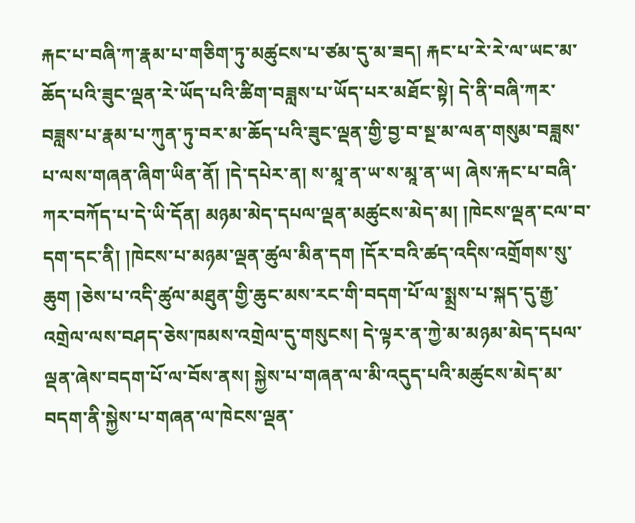རྐང་པ་བཞི་ཀ་རྣམ་པ་གཅིག་ཏུ་མཚུངས་པ་ཙམ་དུ་མ་ཟད། རྐང་པ་རེ་རེ་ལ་ཡང་མ་ཆོད་པའི་ཟུང་ལྡན་རེ་ཡོད་པའི་ཚིག་བཟླས་པ་ཡོད་པར་མཐོང་སྟེ། དེ་ནི་བཞི་ཀར་བཟླས་པ་རྣམ་པ་ཀུན་ཏུ་བར་མ་ཆོད་པའི་ཟུང་ལྡན་གྱི་བྱ་བ་སྔ་མ་ལན་གསུམ་བཟླས་པ་ལས་གཞན་ཞིག་ཡིན་ནོ། །དེ་དཔེར་ན། ས་མཱ་ན་ཡ་ས་མཱ་ན་ཡ། ཞེས་རྐང་པ་བཞི་ཀར་བཀོད་པ་དེ་ཡི་དོན། མཉམ་མེད་དཔལ་ལྡན་མཚུངས་མེད་མ། །ཁེངས་ལྡན་ངལ་བ་དག་དང་ནི། །ཁེངས་པ་མཉམ་ལྡན་ཚུལ་མིན་དག །དོར་བའི་ཚད་འདིས་འགྲོགས་སུ་ཆུག །ཅེས་པ་འདི་ཚུལ་མཐུན་གྱི་ཆུང་མས་རང་གི་བདག་པོ་ལ་སྨྲས་པ་སྐད་དུ་རྒྱ་འགྲེལ་ལས་བཤད་ཅེས་ཁམས་འགྲེལ་དུ་གསུངས། དེ་ལྟར་ན་ཀྱེ་མ་མཉམ་མེད་དཔལ་ལྡན་ཞེས་བདག་པོ་ལ་བོས་ནས། སྐྱེས་པ་གཞན་ལ་མི་འདུད་པའི་མཚུངས་མེད་མ་བདག་ནི་སྐྱེས་པ་གཞན་ལ་ཁེངས་ལྡན་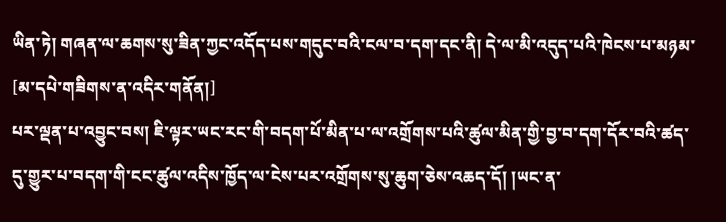ཡིན་ཏེ། གཞན་ལ་ཆགས་སུ་ཟིན་ཀྱང་འདོད་པས་གདུང་བའི་ངལ་བ་དག་དང་ནི། དེ་ལ་མི་འདུད་པའི་ཁེངས་པ་མཉམ་
[མ་དཔེ་གཟིགས་ན་འདིར་གནོན།]
པར་ལྡན་པ་འབྱུང་བས། ཇི་ལྟར་ཡང་རང་གི་བདག་པོ་མིན་པ་ལ་འགྲོགས་པའི་ཚུལ་མིན་གྱི་བྱ་བ་དག་དོར་བའི་ཚད་དུ་གྱུར་པ་བདག་གི་ངང་ཚུལ་འདིས་ཁྱོད་ལ་ངེས་པར་འགྲོགས་སུ་ཆུག་ཅེས་འཆད་དོ། །ཡང་ན་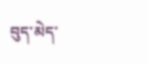བུད་མེད་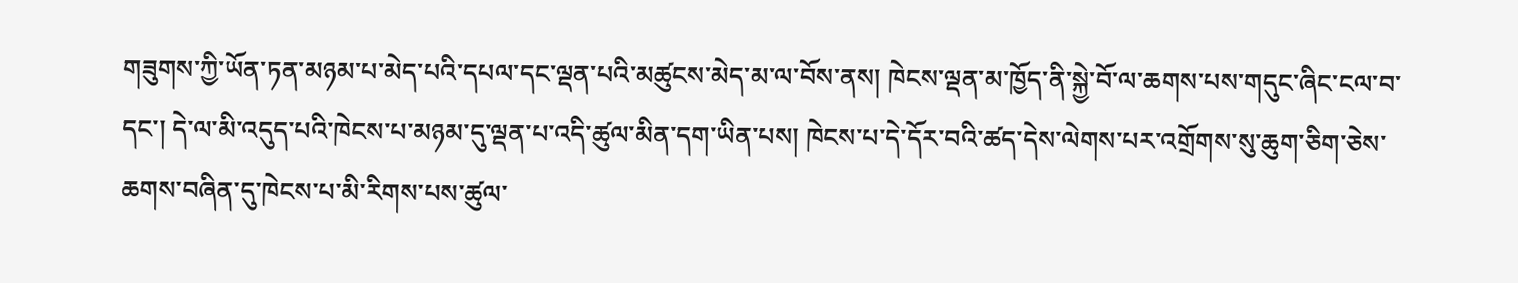གཟུགས་ཀྱི་ཡོན་ཏན་མཉམ་པ་མེད་པའི་དཔལ་དང་ལྡན་པའི་མཚུངས་མེད་མ་ལ་བོས་ནས། ཁེངས་ལྡན་མ་ཁྱོད་ནི་སྐྱེ་བོ་ལ་ཆགས་པས་གདུང་ཞིང་ངལ་བ་དང་། དེ་ལ་མི་འདུད་པའི་ཁེངས་པ་མཉམ་དུ་ལྡན་པ་འདི་ཚུལ་མིན་དག་ཡིན་པས། ཁེངས་པ་དེ་དོར་བའི་ཚད་དེས་ལེགས་པར་འགྲོགས་སུ་ཆུག་ཅིག་ཅེས་ཆགས་བཞིན་དུ་ཁེངས་པ་མི་རིགས་པས་ཚུལ་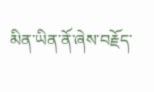མིན་ཡིན་ནོ་ཞེས་བརྗོད་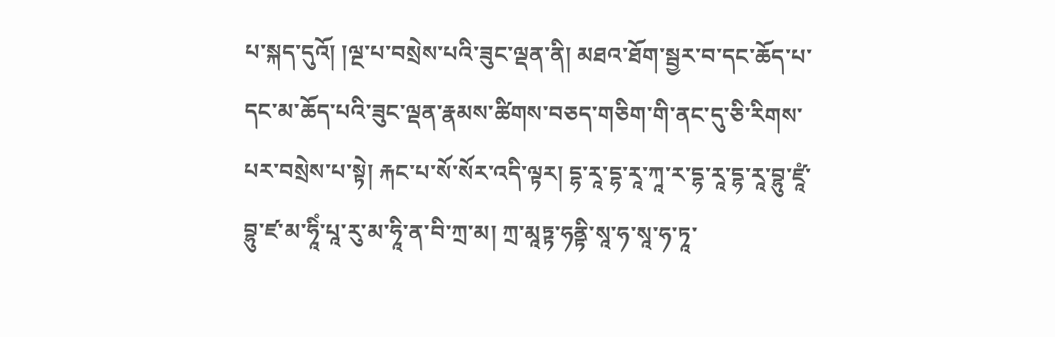པ་སྐད་དུའོ། །ལྔ་པ་བསྲེས་པའི་ཟུང་ལྡན་ནི། མཐའ་ཐོག་སྦྱར་བ་དང་ཆོད་པ་དང་མ་ཆོད་པའི་ཟུང་ལྡན་རྣམས་ཚིགས་བཅད་གཅིག་གི་ནང་དུ་ཅི་རིགས་པར་བསྲེས་པ་སྟེ། རྐང་པ་སོ་སོར་འདི་ལྟར། དྷ་རཱ་དྷ་རཱ་ཀཱ་ར་དྷ་རཱ་དྷ་རཱ་བྷུ་ཛཱཾ་བྷུ་ཛ་མ་ཧཱིཾ་པཱ་རུ་མ་ཧཱི་ན་བི་ཀྲ་མ། ཀྲ་མཱཏྟ་ཧནྟི་སཱ་ཧ་སཱ་ཧ་ཏཱ་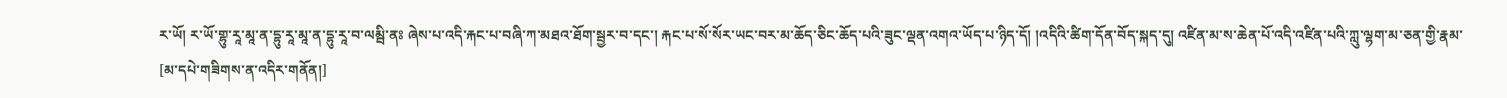ར་ཡོ། ར་ཡོ་གྷུ་རཱ་མཱ་ན་དྷུ་རཱ་མཱ་ན་དྷུ་རཱ་བ་ལམྦི་ནཿ ཞེས་པ་འདི་རྐང་པ་བཞི་ཀ་མཐའ་ཐོག་སྦྱར་བ་དང་། རྐང་པ་སོ་སོར་ཡང་བར་མ་ཆོད་ཅིང་ཆོད་པའི་ཟུང་ལྡན་འགའ་ཡོད་པ་ཉིད་དོ། །འདིའི་ཚིག་དོན་བོད་སྐད་དུ། འཛིན་མ་ས་ཆེན་པོ་འདི་འཛིན་པའི་ཀླུ་ལྷག་མ་ཅན་གྱི་རྣམ་
[མ་དཔེ་གཟིགས་ན་འདིར་གནོན།]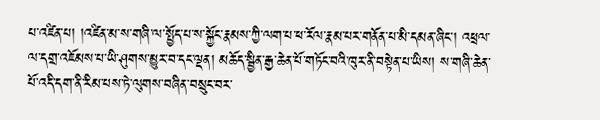པ་འཛིན་པ། །འཛིན་མ་ས་གཞི་ལ་སྤྱོད་པ་ས་སྐྱོང་རྣམས་ཀྱི་ལག་པ་ཕ་རོལ་རྣམ་པར་གནོན་པ་མི་དམན་ཞིང་། འཕྲལ་ལ་དགྲ་འཇོམས་པ་ཡི་ཤུགས་མྱུར་བ་དང་ལྡན། མཆོད་སྦྱིན་རྒྱ་ཆེན་པོ་གཏོང་བའི་ཁུར་ནི་བསྟེན་པ་ཡིས། ས་གཞི་ཆེན་པོ་འདི་དག་ནི་རིམ་པས་ཏེ་ལུགས་བཞིན་བསྲུང་བར་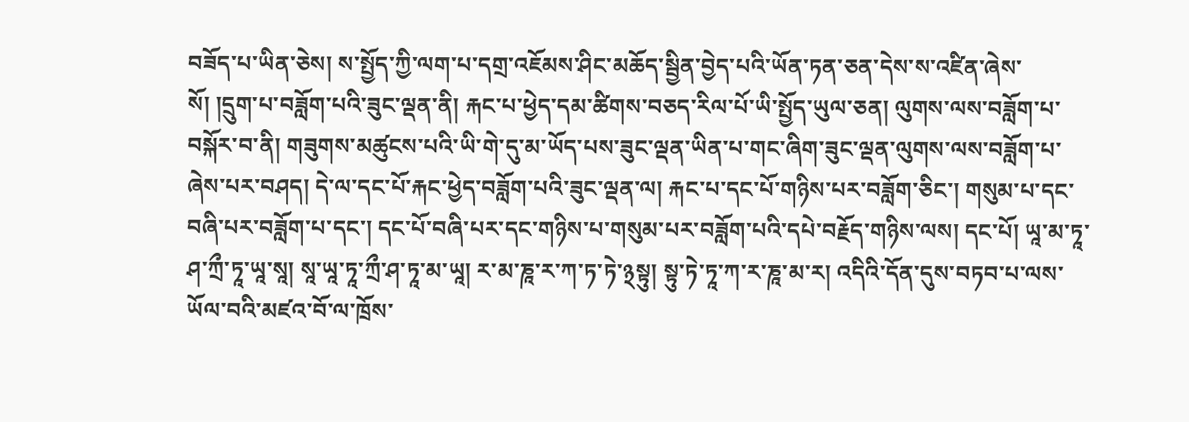བཟོད་པ་ཡིན་ཅེས། ས་སྤྱོད་ཀྱི་ལག་པ་དགྲ་འཇོམས་ཤིང་མཆོད་སྦྱིན་བྱེད་པའི་ཡོན་ཏན་ཅན་དེས་ས་འཛིན་ཞེས་སོ། །དྲུག་པ་བཟློག་པའི་ཟུང་ལྡན་ནི། རྐང་པ་ཕྱེད་དམ་ཚིགས་བཅད་རིལ་པོ་ཡི་སྤྱོད་ཡུལ་ཅན། ལུགས་ལས་བཟློག་པ་བསྐོར་བ་ནི། གཟུགས་མཚུངས་པའི་ཡི་གེ་དུ་མ་ཡོད་པས་ཟུང་ལྡན་ཡིན་པ་གང་ཞིག་ཟུང་ལྡན་ལུགས་ལས་བཟློག་པ་ཞེས་པར་བཤད། དེ་ལ་དང་པོ་རྐང་ཕྱེད་བཟློག་པའི་ཟུང་ལྡན་ལ། རྐང་པ་དང་པོ་གཉིས་པར་བཟློག་ཅིང་། གསུམ་པ་དང་བཞི་པར་བཟློག་པ་དང་། དང་པོ་བཞི་པར་དང་གཉིས་པ་གསུམ་པར་བཟློག་པའི་དཔེ་བརྗོད་གཉིས་ལས། དང་པོ། ཡཱ་མ་ཏཱ་ཤ་ཀྲྀ་ཏཱ་ཡཱ་སཱ། སཱ་ཡཱ་ཏཱ་ཀྲྀ་ཤ་ཏཱ་མ་ཡཱ། ར་མ་ཎཱ་ར་ཀ་ཏ་ཏེ་྅སྟུ། སྟུ་ཏེ་ཏཱ་ཀ་ར་ཎཱ་མ་ར། འདིའི་དོན་དུས་བཏབ་པ་ལས་ཡོལ་བའི་མཛའ་བོ་ལ་ཁྲོས་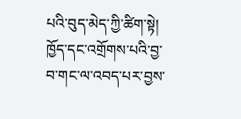པའི་བུད་མེད་ཀྱི་ཚིག་སྟེ། ཁྱོད་དང་འགྲོགས་པའི་བྱ་བ་གང་ལ་འབད་པར་བྱས་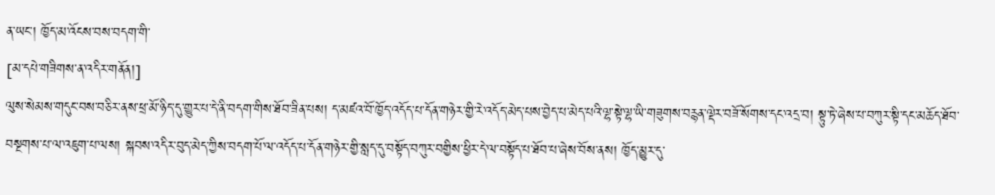ན་ཡང་། ཁྱོད་མ་འོངས་བས་བདག་གི་
[མ་དཔེ་གཟིགས་ན་འདིར་གནོན།]
ལུས་སེམས་གདུང་བས་བཅིར་ནས་ཕྲ་མོ་ཉིད་དུ་གྱུར་པ་དེ་ནི་བདག་གིས་ཐོབ་ཟིན་པས། ད་མཛའ་བོ་ཁྱོད་འདོད་པ་དོན་གཉེར་གྱི་རེ་འདོད་མེད་པས་བྱེད་པ་མེད་པའི་ལྷ་སྟེ་ལྷ་ཡི་གཟུགས་བརྙན་ལྡེར་བཟོ་སོགས་དང་འདྲ་བ། སྟུ་ཏེ་ཞེས་པ་བཀུར་སྟི་དང་མཆོད་ཐོབ་བསྔགས་པ་ལ་འཇུག་པ་ལས། སྐབས་འདིར་བུད་མེད་ཀྱིས་བདག་པོ་ལ་འདོད་པ་དོན་གཉེར་གྱི་སླད་དུ་བསྟོད་བཀུར་བགྱིས་ཕྱིར་དེ་ལ་བསྟོད་པ་ཐོབ་པ་ཞེས་བོས་ནས། ཁྱོད་མྱུར་དུ་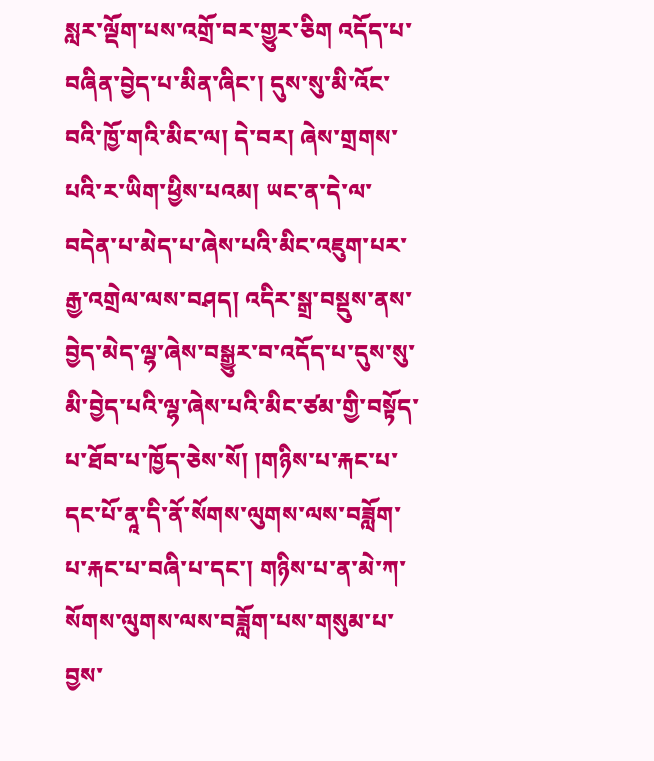སླར་ལྡོག་པས་འགྲོ་བར་གྱུར་ཅིག འདོད་པ་བཞིན་བྱེད་པ་མིན་ཞིང་། དུས་སུ་མི་འོང་བའི་ཁྱོ་གའི་མིང་ལ། དེ་བར། ཞེས་གྲགས་པའི་ར་ཡིག་ཕྱིས་པའམ། ཡང་ན་དེ་ལ་བདེན་པ་མེད་པ་ཞེས་པའི་མིང་འཇུག་པར་རྒྱ་འགྲེལ་ལས་བཤད། འདིར་སྒྲ་བསྡུས་ནས་བྱེད་མེད་ལྷ་ཞེས་བསྒྱུར་བ་འདོད་པ་དུས་སུ་མི་བྱེད་པའི་ལྷ་ཞེས་པའི་མིང་ཙམ་གྱི་བསྟོད་པ་ཐོབ་པ་ཁྱོད་ཅེས་སོ། །གཉིས་པ་རྐང་པ་དང་པོ་ནཱ་དི་ནོ་སོགས་ལུགས་ལས་བཟློག་པ་རྐང་པ་བཞི་པ་དང་། གཉིས་པ་ན་མེ་ཀ་སོགས་ལུགས་ལས་བཟློག་པས་གསུམ་པ་བྱས་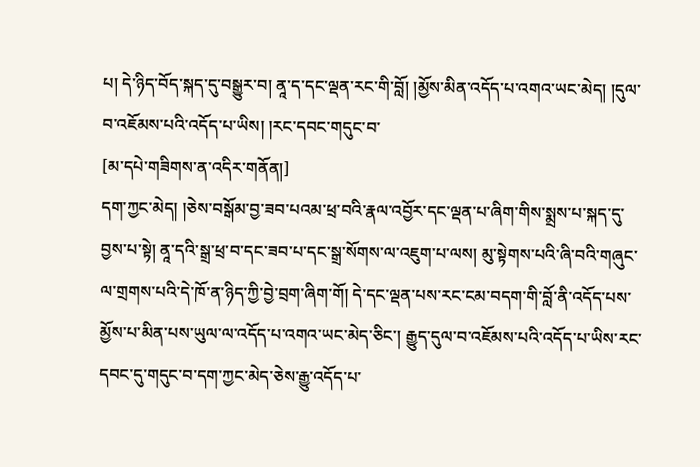པ། དེ་ཉིད་བོད་སྐད་དུ་བསྒྱུར་བ། ནཱ་ད་དང་ལྡན་རང་གི་བློ། །མྱོས་མིན་འདོད་པ་འགའ་ཡང་མེད། །དུལ་བ་འཇོམས་པའི་འདོད་པ་ཡིས། །རང་དབང་གདུང་བ་
[མ་དཔེ་གཟིགས་ན་འདིར་གནོན།]
དག་ཀྱང་མེད། །ཅེས་བསྒོམ་བྱ་ཟབ་པའམ་ཕྲ་བའི་རྣལ་འབྱོར་དང་ལྡན་པ་ཞིག་གིས་སྨྲས་པ་སྐད་དུ་བྱས་པ་སྟེ། ནཱ་དའི་སྒྲ་ཕྲ་བ་དང་ཟབ་པ་དང་སྒྲ་སོགས་ལ་འཇུག་པ་ལས། མུ་སྟེགས་པའི་ཞི་བའི་གཞུང་ལ་གྲགས་པའི་དེ་ཁོ་ན་ཉིད་ཀྱི་བྱེ་བྲག་ཞིག་གོ། དེ་དང་ལྡན་པས་རང་ངམ་བདག་གི་བློ་ནི་འདོད་པས་མྱོས་པ་མིན་པས་ཡུལ་ལ་འདོད་པ་འགའ་ཡང་མེད་ཅིང་། རྒྱུད་དུལ་བ་འཇོམས་པའི་འདོད་པ་ཡིས་རང་དབང་དུ་གདུང་བ་དག་ཀྱང་མེད་ཅེས་རྒྱུ་འདོད་པ་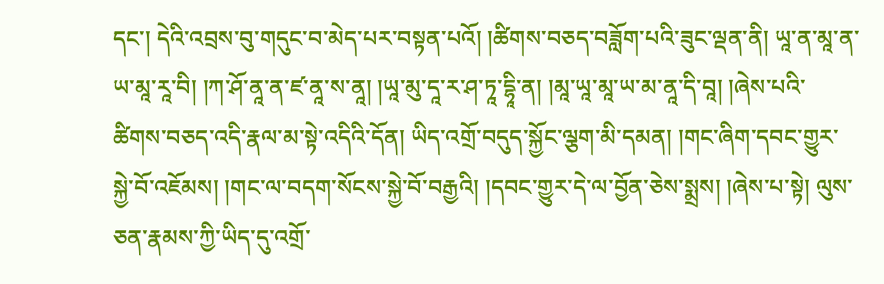དང་། དེའི་འབྲས་བུ་གདུང་བ་མེད་པར་བསྟན་པའོ། །ཚིགས་བཅད་བཟློག་པའི་ཟུང་ལྡན་ནི། ཡཱ་ན་མཱ་ན་ཡ་མཱ་རཱ་བི། །ཀ་ཤོ་ནཱ་ན་ཛ་ནཱ་ས་ནཱ། །ཡཱ་མུ་དཱ་ར་ཤ་ཏཱ་དྷཱི་ན། །མཱ་ཡཱ་མཱ་ཡ་མ་ནཱ་དི་བཱ། །ཞེས་པའི་ཚིགས་བཅད་འདི་རྣལ་མ་སྟེ་འདིའི་དོན། ཡིད་འགྲོ་བདུད་སྐྱོང་ལྕག་མི་དམན། །གང་ཞིག་དབང་གྱུར་སྐྱེ་བོ་འཇོམས། །གང་ལ་བདག་སོངས་སྐྱེ་བོ་བརྒྱའི། །དབང་གྱུར་དེ་ལ་བྱོན་ཅེས་སྨྲས། །ཞེས་པ་སྟེ། ལུས་ཅན་རྣམས་ཀྱི་ཡིད་དུ་འགྲོ་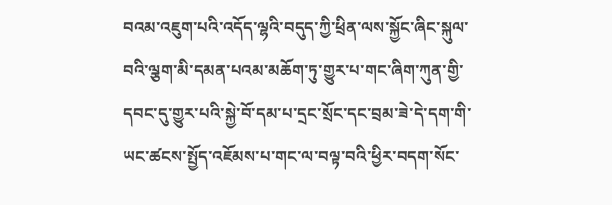བའམ་འཇུག་པའི་འདོད་ལྷའི་བདུད་ཀྱི་ཕྲིན་ལས་སྐྱོང་ཞིང་སྐུལ་བའི་ལྕག་མི་དམན་པའམ་མཆོག་ཏུ་གྱུར་པ་གང་ཞིག་ཀུན་གྱི་དབང་དུ་གྱུར་པའི་སྐྱེ་བོ་དམ་པ་དྲང་སྲོང་དང་བྲམ་ཟེ་དེ་དག་གི་ཡང་ཚངས་སྤྱོད་འཇོམས་པ་གང་ལ་བལྟ་བའི་ཕྱིར་བདག་སོང་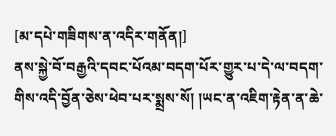[མ་དཔེ་གཟིགས་ན་འདིར་གནོན།]
ནས་སྐྱེ་བོ་བརྒྱའི་དབང་པོའམ་བདག་པོར་གྱུར་པ་དེ་ལ་བདག་གིས་འདི་བྱོན་ཅེས་ཕེབ་པར་སྨྲས་སོ། །ཡང་ན་འཇིག་རྟེན་ན་ཆེ་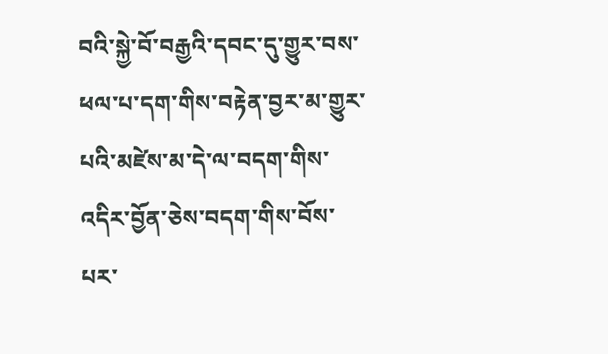བའི་སྐྱེ་བོ་བརྒྱའི་དབང་དུ་གྱུར་བས་ཕལ་པ་དག་གིས་བརྟེན་བྱར་མ་གྱུར་པའི་མཛེས་མ་དེ་ལ་བདག་གིས་འདིར་བྱོན་ཅེས་བདག་གིས་བོས་པར་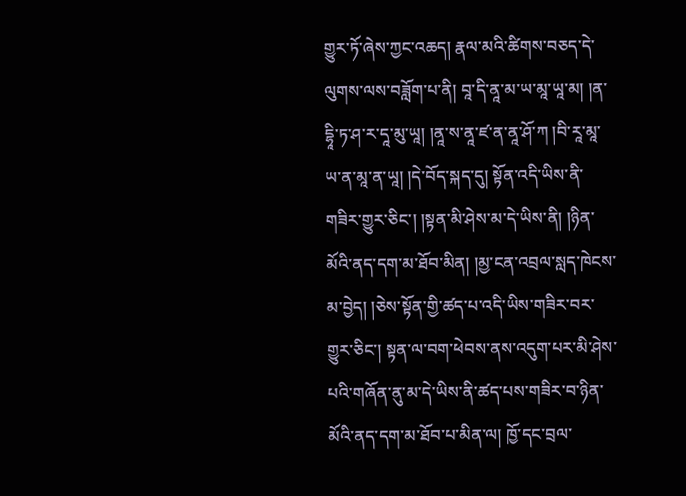གྱུར་ཏོ་ཞེས་ཀྱང་འཆད། རྣལ་མའི་ཚིགས་བཅད་དེ་ལུགས་ལས་བཟློག་པ་ནི། བཱ་དི་ནཱ་མ་ཡ་མཱ་ཡཱ་མ། །ན་དྷཱི་ཏ་ཤ་ར་དཱ་མུ་ཡཱ། །ནཱ་ས་ནཱ་ཛ་ན་ནཱ་ཤོ་ཀ །བི་རཱ་མཱ་ཡ་ན་མཱ་ན་ཡཱ། །དེ་བོད་སྐད་དུ། སྟོན་འདི་ཡིས་ནི་གཟིར་གྱུར་ཅིང་། །སྟན་མི་ཤེས་མ་དེ་ཡིས་ནི། །ཉིན་མོའི་ནད་དག་མ་ཐོབ་མིན། །མྱ་ངན་འབྲལ་སླད་ཁེངས་མ་བྱེད། །ཅེས་སྟོན་གྱི་ཚད་པ་འདི་ཡིས་གཟིར་བར་གྱུར་ཅིང་། སྟན་ལ་བག་ཕེབས་ནས་འདུག་པར་མི་ཤེས་པའི་གཞོན་ནུ་མ་དེ་ཡིས་ནི་ཚད་པས་གཟིར་བ་ཉིན་མོའི་ནད་དག་མ་ཐོབ་པ་མིན་ལ། ཁྱོ་དང་བྲལ་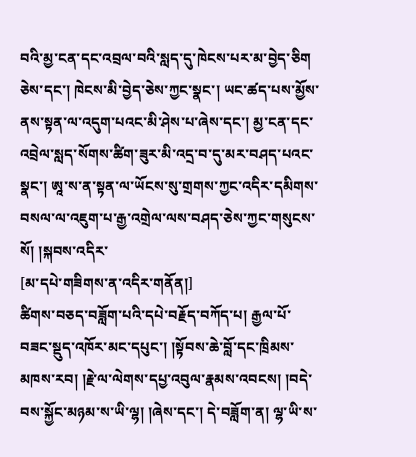བའི་མྱ་ངན་དང་འབྲལ་བའི་སླད་དུ་ཁེངས་པར་མ་བྱེད་ཅིག ཅེས་དང་། ཁེངས་མི་བྱེད་ཅེས་ཀྱང་སྣང་། ཡང་ཚད་པས་མྱོས་ནས་སྟན་ལ་འདུག་པའང་མི་ཤེས་པ་ཞེས་དང་། མྱ་ངན་དང་འབྲེལ་སླད་སོགས་ཚིག་ཟུར་མི་འདྲ་བ་དུ་མར་བཤད་པའང་སྣང་། ཨཱ་ས་ན་སྟན་ལ་ཡོངས་སུ་གྲགས་ཀྱང་འདིར་དམིགས་བསལ་ལ་འཇུག་པ་རྒྱ་འགྲེལ་ལས་བཤད་ཅེས་ཀྱང་གསུངས་སོ། །སྐབས་འདིར་
[མ་དཔེ་གཟིགས་ན་འདིར་གནོན།]
ཚིགས་བཅད་བཟློག་པའི་དཔེ་བརྗོད་བཀོད་པ། རྒྱལ་པོ་བཟང་སྡུད་འཁོར་མང་དཔུང་། །སྟོབས་ཆེ་བློ་དང་ཁྲིམས་མཁས་རབ། །རྗེ་ལ་ལེགས་དཔྱ་འབུལ་རྣམས་འབངས། །བདེ་བས་སྐྱོང་མཉམ་ས་ཡི་ལྷ། །ཞེས་དང་། དེ་བཟློག་ན། ལྷ་ཡི་ས་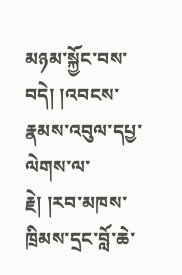མཉམ་སྐྱོང་བས་བདེ། །འབངས་རྣམས་འབུལ་དཔྱ་ལེགས་ལ་རྗེ། །རབ་མཁས་ཁྲིམས་དྲང་བློ་ཆེ་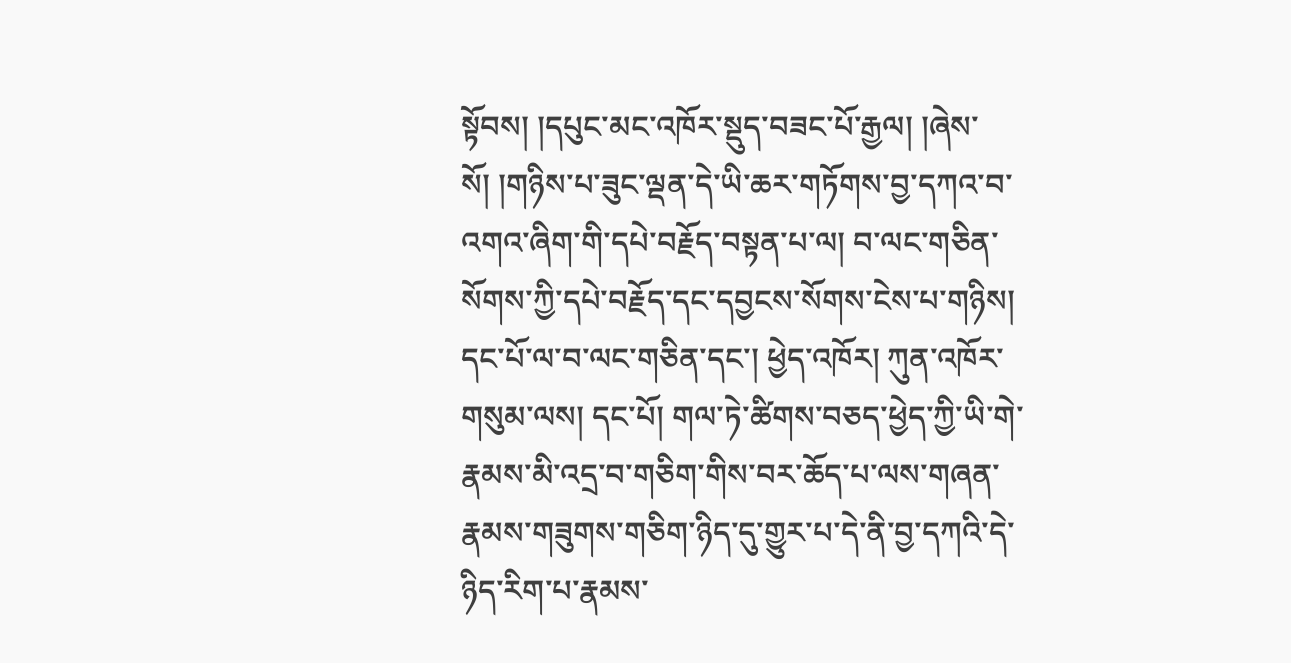སྟོབས། །དཔུང་མང་འཁོར་སྡུད་བཟང་པོ་རྒྱལ། །ཞེས་སོ། །གཉིས་པ་ཟུང་ལྡན་དེ་ཡི་ཆར་གཏོགས་བྱ་དཀའ་བ་འགའ་ཞིག་གི་དཔེ་བརྗོད་བསྟན་པ་ལ། བ་ལང་གཅིན་སོགས་ཀྱི་དཔེ་བརྗོད་དང་དབྱངས་སོགས་ངེས་པ་གཉིས། དང་པོ་ལ་བ་ལང་གཅིན་དང་། ཕྱེད་འཁོར། ཀུན་འཁོར་གསུམ་ལས། དང་པོ། གལ་ཏེ་ཚིགས་བཅད་ཕྱེད་ཀྱི་ཡི་གེ་རྣམས་མི་འདྲ་བ་གཅིག་གིས་བར་ཆོད་པ་ལས་གཞན་རྣམས་གཟུགས་གཅིག་ཉིད་དུ་གྱུར་པ་དེ་ནི་བྱ་དཀའི་དེ་ཉིད་རིག་པ་རྣམས་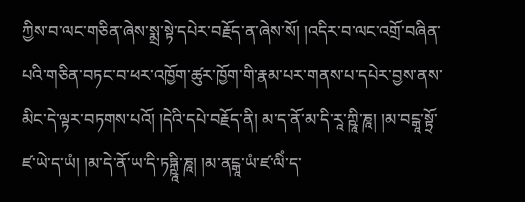ཀྱིས་བ་ལང་གཅིན་ཞེས་སྨྲ་སྟེ་དཔེར་བརྗོད་ན་ཞེས་སོ། །འདིར་བ་ལང་འགྲོ་བཞིན་པའི་གཅིན་བཏང་བ་ཕར་འཁྱོག་ཚུར་ཁྱོག་གི་རྣམ་པར་གནས་པ་དཔེར་བྱས་ནས་མིང་དེ་ལྟར་བཏགས་པའོ། །དེའི་དཔེ་བརྗོད་ནི། མ་ད་ནོ་མ་དི་རཱ་ཀྵཱི་ཎཱ། །མ་བངྒཱ་སྟྲོ་ཛ་ཡེ་ད་ཡཾ། །མ་དེ་ནོ་ཡ་དི་ཏཏྐྵཱི་ཎཱ། །མ་ནངྒཱ་ཡཾ་ཛ་ལིཾ་ད་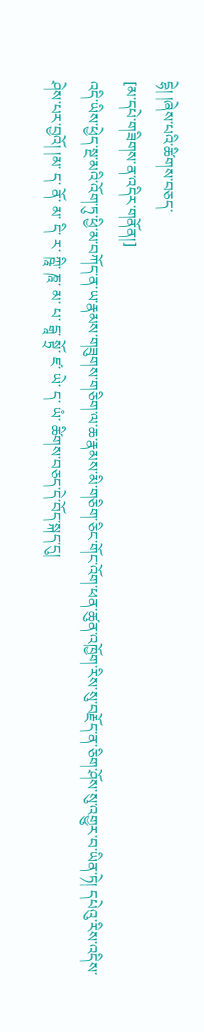དྷེ། །ཞེས་པའི་ཚིགས་བཅད་
[མ་དཔེ་གཟིགས་ན་འདིར་གནོན།]
འདི་ཡིས་ཕྱེད་སྔ་མའི་འོག་ཏུ་ཕྱི་མ་བཀོད་ན་ཡ་རྣམས་གཟུགས་གཅིག་ལ་ཆ་རྣམས་མི་གཅིག་ཅིང་གོང་འོག་ཕན་ཚུན་འཁྱོག་རིས་སུ་བརྗོད་ན་ཅིག་ཤོས་སུ་འགྱུར་བ་ཡིན་ཏེ། དཔེའུ་རིས་འདིས་ཤེས་པར་བྱའོ། །མ་ ད་ ནོ་ མ་ དི་ ར་ ཀྵཱི་ ཎཱ་ མ་ པ་ དྒཱ་ སྟྲོ་ ཛ་ ཡེ་ ད་ ཡཾ་ ཚིགས་བཅད་དེ་བོད་སྐད་དུ།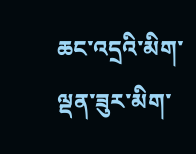ཆང་འདྲའི་མིག་ལྡན་ཟུར་མིག་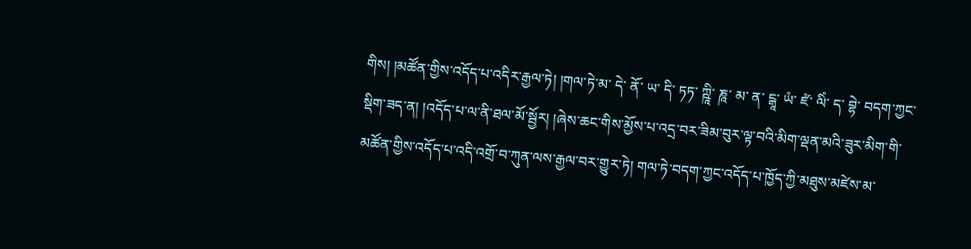གིས། །མཚོན་གྱིས་འདོད་པ་འདིར་རྒྱལ་ཏེ། །གལ་ཏེ་མ་ དེ་ ནོ་ ཡ་ དི་ ཏཏ་ ཀྵཱི་ ཎཱ་ མ་ ན་ ངྒཱ་ ཡཾ་ ཛཾ་ ལིཾ་ ད་ བྷེ་ བདག་ཀྱང་སྡིག་ཟད་ན། །འདོད་པ་ལ་ནི་ཐལ་མོ་སྦྱོར། །ཞེས་ཆང་གིས་མྱོས་པ་འདྲ་བར་ཟིམ་བུར་ལྟ་བའི་མིག་ལྡན་མའི་ཟུར་མིག་གི་མཚོན་གྱིས་འདོད་པ་འདི་འགྲོ་བ་ཀུན་ལས་རྒྱལ་བར་གྱུར་ཏེ། གལ་ཏེ་བདག་ཀྱང་འདོད་པ་ཁྱོད་ཀྱི་མཐུས་མཛེས་མ་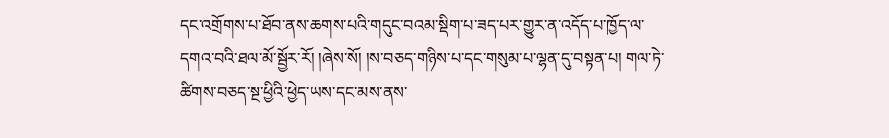དང་འགྲོགས་པ་ཐོབ་ནས་ཆགས་པའི་གདུང་བའམ་སྡིག་པ་ཟད་པར་གྱུར་ན་འདོད་པ་ཁྱོད་ལ་དགའ་བའི་ཐལ་མོ་སྦྱོར་རོ། །ཞེས་སོ། །ས་བཅད་གཉིས་པ་དང་གསུམ་པ་ལྷན་དུ་བསྟན་པ། གལ་ཏེ་ཚིགས་བཅད་སྔ་ཕྱིའི་ཕྱེད་ཡས་དང་མས་ནས་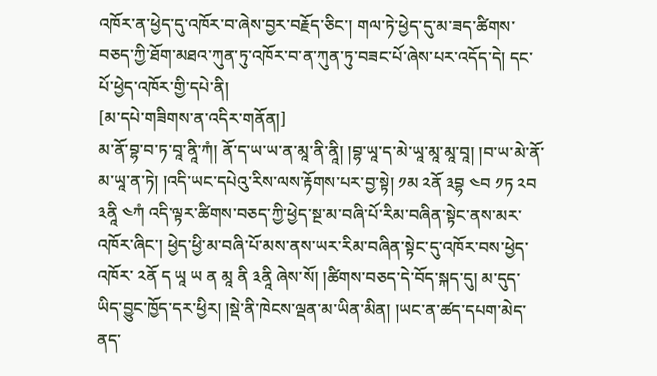འཁོར་ན་ཕྱེད་དུ་འཁོར་བ་ཞེས་བྱར་བརྗོད་ཅིང་། གལ་ཏེ་ཕྱེད་དུ་མ་ཟད་ཚིགས་བཅད་ཀྱི་ཐོག་མཐའ་ཀུན་ཏུ་འཁོར་བ་ན་ཀུན་ཏུ་བཟང་པོ་ཞེས་པར་འདོད་དེ། དང་པོ་ཕྱེད་འཁོར་གྱི་དཔེ་ནི།
[མ་དཔེ་གཟིགས་ན་འདིར་གནོན།]
མ་ནོ་བྷ་བ་ཏ་བཱ་ནཱི་ཀཾ། ནོ་ད་ཡ་ཡ་ན་མཱ་ནི་ནཱི། །བྷ་ཡཱ་ད་མེ་ཡཱ་མཱ་མཱ་བཱ། །བ་ཡ་མེ་ནོ་མ་ཡཱ་ན་ཏེ། །འདི་ཡང་དཔེའུ་རིས་ལས་རྟོགས་པར་བྱ་སྟེ། ༡མ ༢ནོ ༣བྷ ༤བ ༡ཏ ༢བ ༣ནཱི ༤ཀཾ འདི་ལྟར་ཚིགས་བཅད་ཀྱི་ཕྱེད་སྔ་མ་བཞི་པོ་རིམ་བཞིན་སྟེང་ནས་མར་འཁོར་ཞིང་། ཕྱེད་ཕྱི་མ་བཞི་པོ་མས་ནས་ཡར་རིམ་བཞིན་སྟེང་དུ་འཁོར་བས་ཕྱེད་འཁོར་ ༢ནོ ད ཡཱ ཡ ན མཱ ནི ༣ནཱི ཞེས་སོ། །ཚིགས་བཅད་དེ་བོད་སྐད་དུ། མ་དུད་ཡིད་བྱུང་ཁྱོད་དར་ཕྱིར། །སྡེ་ནི་ཁེངས་ལྡན་མ་ཡིན་མིན། །ཡང་ན་ཚད་དཔག་མེད་ནད་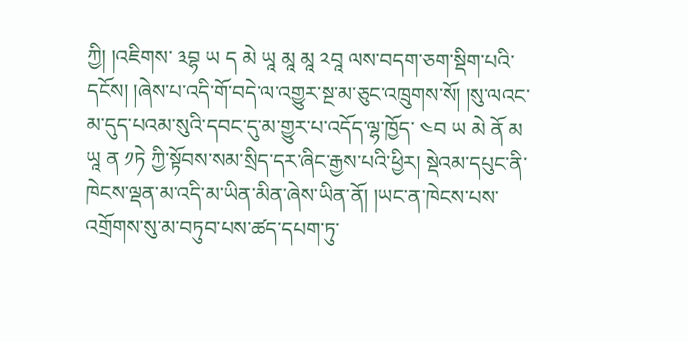ཀྱི། །འཇིགས་ ༣བྷ ཡ ད མེ ཡཱ མཱ མཱ ༢བཱ ལས་བདག་ཅག་སྡིག་པའི་དངོས། །ཞེས་པ་འདི་གོ་བདེ་ལ་འགྱུར་སྔ་མ་ཅུང་འཁྲུགས་སོ། །སུ་ལའང་མ་དུད་པའམ་སུའི་དབང་དུ་མ་གྱུར་པ་འདོད་ལྷ་ཁྱོད་ ༤བ ཡ མེ ནོ མ ཡཱ ན ༡ཏེ ཀྱི་སྟོབས་སམ་སྲིད་དར་ཞིང་རྒྱས་པའི་ཕྱིར། སྡེའམ་དཔུང་ནི་ཁེངས་ལྡན་མ་འདི་མ་ཡིན་མིན་ཞེས་ཡིན་ནོ། །ཡང་ན་ཁེངས་པས་འགྲོགས་སུ་མ་བཏུབ་པས་ཚད་དཔག་ཏུ་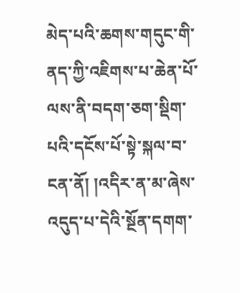མེད་པའི་ཆགས་གདུང་གི་ནད་ཀྱི་འཇིགས་པ་ཆེན་པོ་ལས་ནི་བདག་ཅག་སྡིག་པའི་དངོས་པོ་སྟེ་སྐལ་བ་ངན་ནོ། །འདིར་ན་མ་ཞེས་འདུད་པ་དེའི་སྔོན་དགག་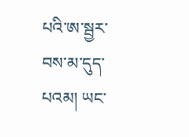པའི་ཨ་སྦྱར་བས་མ་དུད་པའམ། ཡང་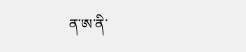ན་ཨ་ནི་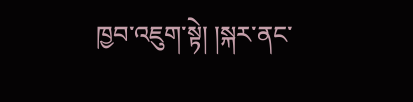ཁྱབ་འཇུག་སྟེ། །སྐར་ནང་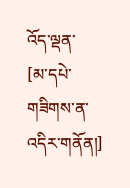འོད་ལྡན་
[མ་དཔེ་གཟིགས་ན་འདིར་གནོན།]